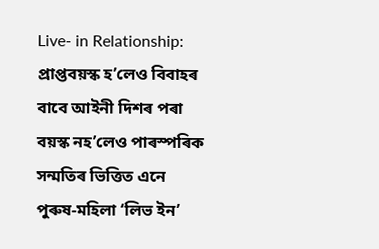Live- in Relationship:
প্রাপ্তবয়স্ক হ’লেও বিবাহৰ বাবে আইনী দিশৰ পৰা বয়স্ক নহ’লেও পাৰস্পৰিক সন্মতিৰ ভিত্তিত এনে পুৰুষ-মহিলা ‘লিভ ইন’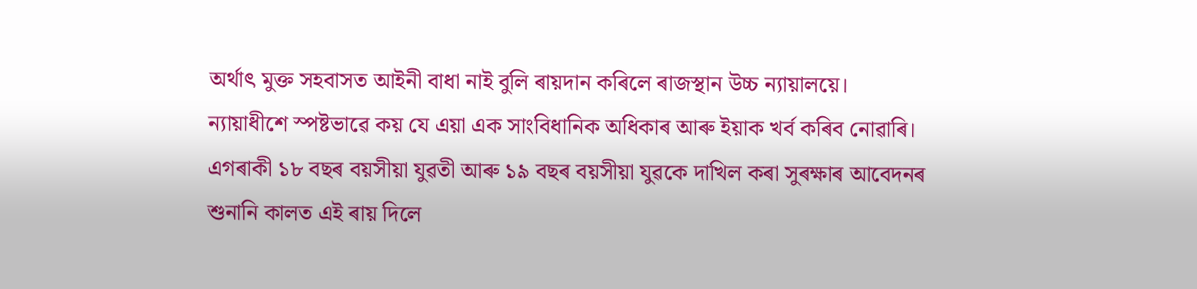অর্থাৎ মুক্ত সহবাসত আইনী বাধা নাই বুলি ৰায়দান কৰিলে ৰাজস্থান উচ্চ ন্যায়ালয়ে।
ন্যায়াধীশে স্পষ্টভাৱে কয় যে এয়া এক সাংবিধানিক অধিকাৰ আৰু ইয়াক খৰ্ব কৰিব নোৱাৰি। এগৰাকী ১৮ বছৰ বয়সীয়া যুৱতী আৰু ১৯ বছৰ বয়সীয়া যুৱকে দাখিল কৰা সুৰক্ষাৰ আবেদনৰ শুনানি কালত এই ৰায় দিলে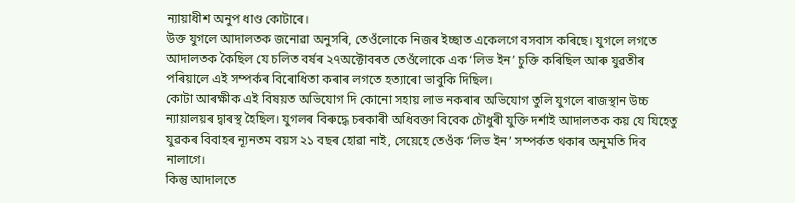ন্যায়াধীশ অনুপ ধাণ্ড কোটাৰে।
উক্ত যুগলে আদালতক জনোৱা অনুসৰি, তেওঁলোকে নিজৰ ইচ্ছাত একেলগে বসবাস কৰিছে। যুগলে লগতে আদালতক কৈছিল যে চলিত বৰ্ষৰ ২৭অক্টোবৰত তেওঁলোকে এক ‘লিভ ইন’ চুক্তি কৰিছিল আৰু যুৱতীৰ পৰিয়ালে এই সম্পৰ্কৰ বিৰোধিতা কৰাৰ লগতে হত্যাৰো ভাবুকি দিছিল।
কোটা আৰক্ষীক এই বিষয়ত অভিযোগ দি কোনো সহায় লাভ নকৰাৰ অভিযোগ তুলি যুগলে ৰাজস্থান উচ্চ ন্যায়ালয়ৰ দ্বাৰস্থ হৈছিল। যুগলৰ বিৰুদ্ধে চৰকাৰী অধিবক্তা বিবেক চৌধুৰী যুক্তি দর্শাই আদালতক কয় যে যিহেতু যুৱকৰ বিবাহৰ ন্যূনতম বয়স ২১ বছৰ হোৱা নাই, সেয়েহে তেওঁক ‘লিভ ইন’ সম্পর্কত থকাৰ অনুমতি দিব নালাগে।
কিন্তু আদালতে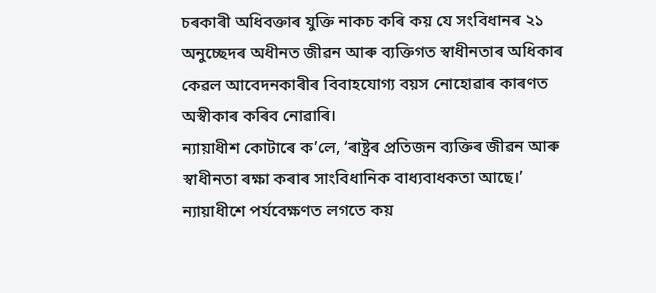চৰকাৰী অধিবক্তাৰ যুক্তি নাকচ কৰি কয় যে সংবিধানৰ ২১ অনুচ্ছেদৰ অধীনত জীৱন আৰু ব্যক্তিগত স্বাধীনতাৰ অধিকাৰ কেৱল আবেদনকাৰীৰ বিবাহযোগ্য বয়স নোহোৱাৰ কাৰণত অস্বীকাৰ কৰিব নোৱাৰি।
ন্যায়াধীশ কোটাৰে ক’লে, ‘ৰাষ্ট্ৰৰ প্রতিজন ব্যক্তিৰ জীৱন আৰু স্বাধীনতা ৰক্ষা কৰাৰ সাংবিধানিক বাধ্যবাধকতা আছে।’ ন্যায়াধীশে পর্যবেক্ষণত লগতে কয়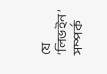যে ‘লিভইন’ সম্পৰ্ক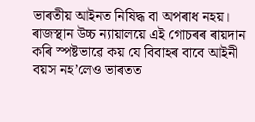ভাৰতীয় আইনত নিষিদ্ধ বা অপৰাধ নহয়। ৰাজস্থান উচ্চ ন্যায়ালয়ে এই গোচৰৰ ৰায়দান কৰি স্পষ্টভাৱে কয় যে বিবাহৰ বাবে আইনী বয়স নহ’লেও ভাৰতত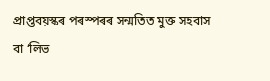প্রাপ্তবয়স্কৰ পৰস্পৰৰ সন্মতিত মুক্ত সহবাস বা ‘লিভ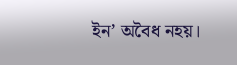ইন’ অবৈধ নহয়।